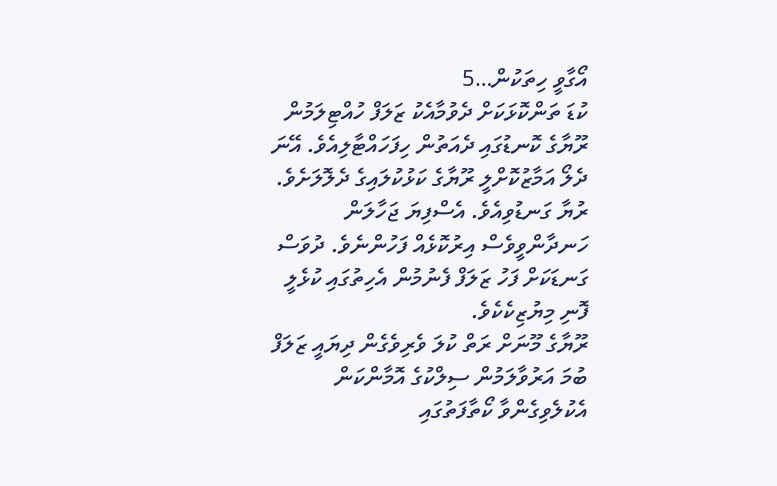އޯގާވީ ހިތަކުން…5
ކުޑަ ތަންކޮޅަކަށް ދެވުމާއެކު ޒަލަފް ހުއްޓިލަމުން ރޫޔާގެ ކޮނޑުގައި ދެއަތުން ހިފަހައްޓާލިއެވެ. އޭނަ ދެލޯ އަމާޒުކޮށްލީ ރޫޔާގެ ކަޅުކުލައިގެ ދެލޮލަށެވެ. ރުޔާ ގަނޑުވިއެވެ. އެސްފިޔަ ޖަހާލަން ހަނދާންވީވެސް އިރުކޮޅެއް ފަހުންނެވެ. ދުވަސް ގަނޑަކަށް ފަހު ޒަލަފް ފެނުމުން އެހިތުގައި ކުޅެލީ ފޮނި މިޔުޒިކެކެވެ.
ރޫޔާގެ މޫނަށް ރަތް ކުލަ ވެރިވެގެން ދިޔައީ ޒަލަފް ބުމަ އަރުވާލަމުން ސިލްކުގެ އޮމާންކަން އެކުލެވިގެންވާ ކޯތާފަތުގައި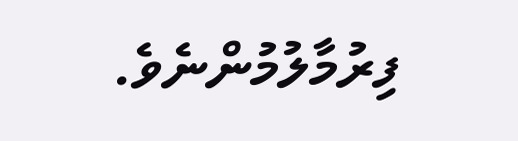ފިރުމާލުމުންނެވެ.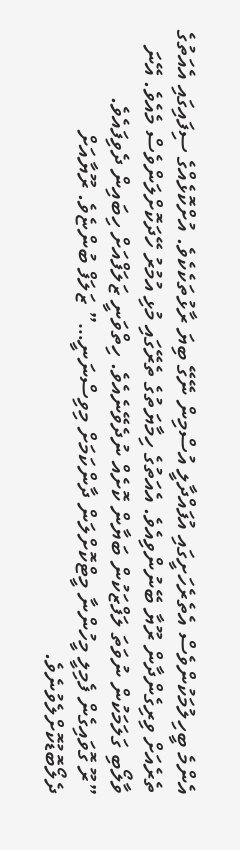އެންމެ ބީހިލުމަކުންވެސް އެތެރެހަށީގައި އުފައްދާލީ އުސްމިން ނޭގޭ ބިޔަ ރާޅުތަކެކެވެ. އުށްކޮޅެއްގެ ސިފައިގައި އެއަތުގެ ތެރެއަށް ވިރިގެންދާން ރޫޔާ ބޭނުންވިއެވެ. އެއަތުގެ ހިމާޔަތުގެ ތެރޭގައި މުޅި އުމުރު ހޭދަކޮށްލަންވެސް މެއެވެ. އޭނަ ވާލޯބި ގަލަމަކުން ނުވަތަ ލަފްޒަކުން ބަޔާން ކޮށެއް ނުދެވޭނެއެވެ. ހިތްވަނީ ޒަލަފްއަށް ހިބައިން ދެވިފައެވެ.
”ރޫ ގޮވައިގެން ފެމިލީ މީހުންނާ މީޓްކޮށްލަން ދާންކަމަށް މިވިސްނަނީ…” ޒަލަފް ބުންޏެވެ. ރޫޔާއަށް ދެލޯބޮޑުކޮށްލެވުނެވެ.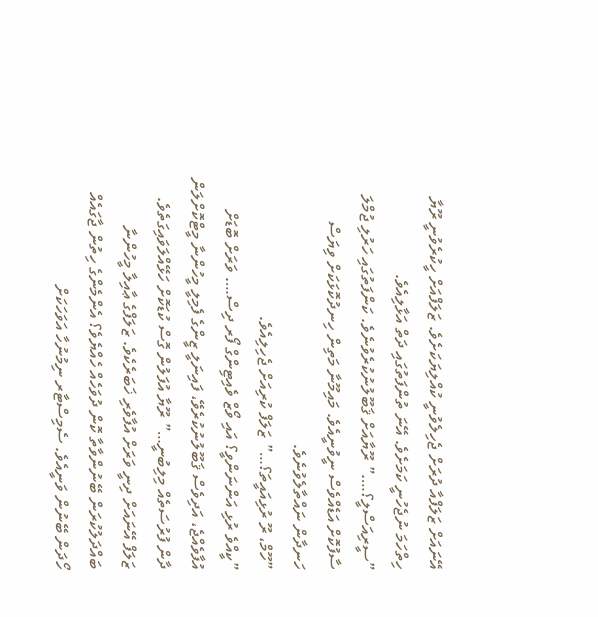އޭނައަށް ޒަލަފްއާ ދުރަށް ޖެހިލެވުނީ ކުއްލިޔަކަށެވެ. ޒަލަފްއަށް ހީކުރެވުނީ ރޫޔާ ހިތްހަމަ ނުޖެހުނީ ކަމަށެވެ. އޭނަ ތުންފަތުގައި ދަތް އަޅާލިއެވެ.
”ސީރިއަސްލީ؟….” ރޫޔާއަށް ޤަބޫލުނުކުރެވުނެވެ. ކަންފަތުގައި ހަރުލި ޖުމްލަ ސާފުކޮށް އަޑެއްވެސް ނީވުނީއެވެ. މައިމޫނާ މަތިން ހިނދުކޮޅަކަށް ވިޔަސް ހަނދާން ނައްތާލެވުނެވެ.
”ހޫމް، ރޫ ރުޅިއައީތަ؟…” ޒަލަފް ކުރިއަށް ޖެހިލިއެވެ.
”ކީއްވެ ރުޅި އަންނަންވީ؟ އައި ވޯޒް ވެއިޓިންގް ފޯރ ދިސް…. ވަރަށް ބޮޑަށް އުފާވެއްޖެ، އަދިވެސް ޤަބޫލުނުކުރެވޭ، ފައިނަލީ ޒީންގެ ފެމިލީ މީހުންނާ މީޓްކޮށްލަން ދާން ފުރުސަތެއް މިލިބުނީ…” ރޫޔާ އުފަލުން ގޮސް ކުޑަކޮށް ހަޅޭއްލަވައިގަތެވެ. ޒަލަފް އޭނައަށް ދިނީ ވަރަށް އުފާވެރި ޚަބަރެކެވެ. ޒަލަފްގެ ޢާއިލާ މީހުންނާ ބައްދަލުކުރަން ބޭނުންވާތާ ކޮން ދުވަހެއް ހެއްޔެވެ؟ އެންމެންގެ ހިތުން ޖާގައެއް ހޯދަން ބޭނުން ވަނީއެވެ. ސެމިސްޓާރ ނިމުނުހާ އަވަހަކަށް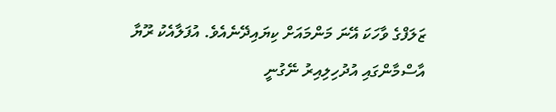ޒަލަފްގެ ވާހަކަ އޭނަ މަންމައަށް ކިޔައިދޭނެއެވެ. އުފަލާއެކު ރޫޔާ އާސްމާންގައި އުދުހިލިއިރު ނޭގުނީ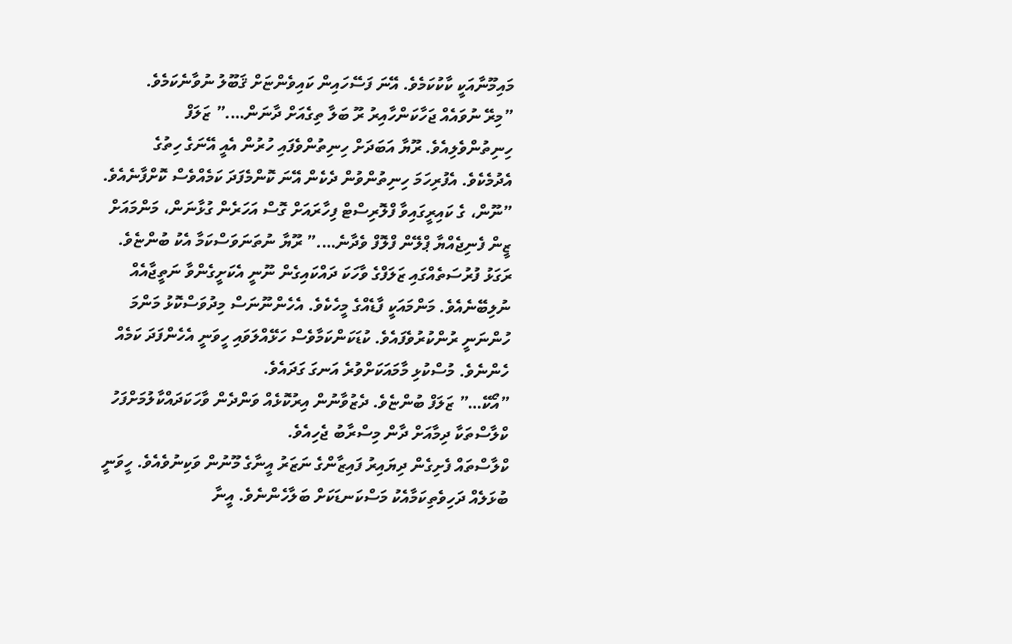މައިމޫނާއަކީ ކާކުކަމެވެ. އޭނަ ފަސޭހައިން ކައިވެންޏަށް ޤަބޫލު ނުވާނެކަމެވެ.
”މިރޭ ނުވައެއް ޖަހާކަންހާއިރު ރޫ ބަލާ ތިގެއަށް ދާނަން….” ޒަލަފް ހިނިތުންވެލިއެވެ. ރޫޔާ އަބަދަށް ހިނިތުންވެފައި ހުރުން އެއީ އޭނަގެ ހިތުގެ އެދުމެކެވެ. އެފުރިހަމަ ހިނިތުންވުން ދެކެން އޭނަ ކޮންމެފަދަ ކަމެއްވެސް ކޮށްފާނެއެވެ.
”ނޫން، ގެ ކައިރީގައިވާ ފްލޮރިސްޓް ފިހާރައަށް ގޮސް އަހަރެން ގުޅާނަން، މަންމައަށް ޒީން ފެނިޖެއްޔާ ޕްލޭން ފްލޮފް ވެދާނެ….” ރޫޔާ ނުތަނަވަސްކަމާ އެކު ބުންޏެވެ. ރަގަޅު ފުރުސަތެއްގައި ޒަލަފްގެ ވާހަކަ ދައްކައިގެން ނޫނީ އެކަށީގެންވާ ނަތީޖާއެއް ނުލިބޭނެއެވެ. މަންމައަކީ ފާޑެއްގެ މީހެކެވެ. އެހެންނޫނަސް މިދުވަސްކޮޅު މަންމަ ހުންނަނީ ރުންކުރުވެފައެވެ. ކުޑަކަންކަމާވެސް ހަޅޭއްލަވައި ހީވަނީ އެހެންފަދަ ކަމެއް ހެންނެވެ. މުސްކުޅި މާމައަކަށްވުރެ އަނގަ ގަދައެވެ.
”އޯކޭ…” ޒަލަފް ބުންޏެވެ. ދެޒުވާނުން އިރުކޮޅެއް ވަންދެން ވާހަކަދައްކާލުމަށްފަހު ކްލާސްތަކާ ދިމާއަށް ދާން މިސްރާބު ޖެހިއެވެ.
ކްލާސްތައް ފެށިގެން ދިޔައިރު ފައިޒާންގެ ނަޒަރު އީނާގެ މޫނުން ވަކިނުވެއެވެ. ހީވަނީ ބުޅަލެއް ދަހިވެތިކަމާއެކު މަސްކަނޑަކަށް ބަލާހެންނެވެ. އީނާ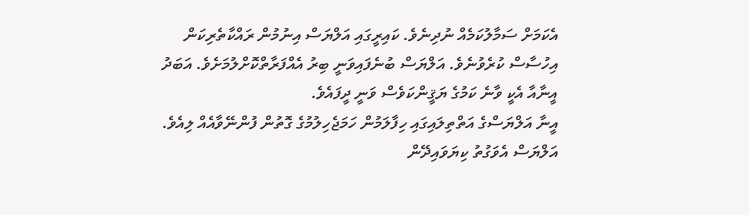އެކަމަށް ސަމާލުކަމެއް ނުދިނެވެ. ކައިރީގައި އަލްޔަސް އިނުމުން ރައްކާތެރިކަން އިހުސާސް ކުރެވުނެވެ. އަލްޔަސް ބުނެފައިވަނީ ބިރު އެއްފަރާތްކޮށްލުމަށެވެ. އަބަދު އީނާއާ އެކީ ވާނެ ކަމުގެ ޔަޤީންކަވެސް ވަނީ ދީފައެވެ.
އީނާ އަލްޔަސްގެ އަތްތިލައިގައި ހިފާލަމުން ހަމަޖެހިލުމުގެ ގޮތުން ފުންނޭވާއެއް ލިއެވެ. އަލްޔަސް އެވަގުތު ކިޔަވައިދޭން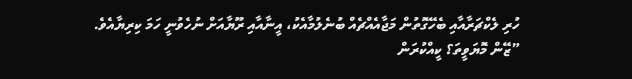ހުރި ލެކްޗަރާއާއި ބެހޭގޮތުން މަޖާއެއްޗެއް ބުނެލުމާއެކު، އީނާއާއި ރޫޔާއަށް ނުހެވުނީ ހަމަ ކިރިޔާއެވެ.
”ޒޭން މޮޔަވީތަ؟ ކީއްކުރަން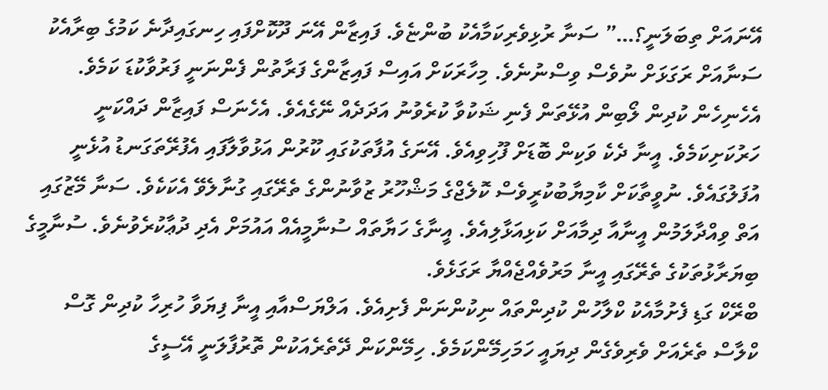އޭނައަށް ތިބަލަނީ؟…” ސަނާ ރުޅިވެރިކަމާއެކު ބުންޏެވެ. ފައިޒާން އޭނަ ދޫކޮށްފައި ހިނގައިދާނެ ކަމުގެ ބިރާއެކު ސަނާއަށް ރަގަޅަށް ނުވެސް ވިސްނުނެވެ. މިހާރަކަށް އައިސް ފައިޒާންގެ ފަރާތުން ފެންނަނީ ފަރުވާކުޑަ ކަމެވެ. އެހެނިހެން ކުދިން ލޯބިން އުޅޭތަން ފެނި ޝަކުވާ ކުރެވުނު އަދަދެއް ނޭގެއެވެ. އެހެނަސް ފައިޒާން ދައްކަނީ ހަރުކަށިކަމެވެ. އީނާ ދެކެ ވަކިން ބޮޑަށް ފޫހިވިއެވެ. އޭނަގެ އުފާތަކުގައި ކޫރުން އަޅުވާލާފައި އެފުރޭތަގަނޑު އުޅެނީ އުފަލުގައެވެ. ނުވީތާކަށް ކާމިޔާބުކުރީވެސް ކޮލެޖްގެ މަޝްހޫރު ޒުވާނުންގެ ތެރޭގައި ގުނާލެވޭ އެކަކެވެ. ސަނާ މޭޒުގައި އަތް ވިއްދާލަމުން އީނާއާ ދިމާއަށް ކަޅިއަޅާލިއެވެ. އީނާގެ ހަޔާތައް ސުނާމީއެއް އައުމަށް އެދި ދުޢާކުރެވުނެވެ. ސުނާމީގެ ބިޔަރާޅުތަކުގެ ތެރޭގައި އީނާ މަރުވެއްޖެއްޔާ ރަގަޅެވެ.
ބްރޭކް ގަޑި ފެށުމާއެކު ކްލާހުން ކުދިންތައް ނިކުންނަން ފެށިއެވެ. އަލްޔަސްއާއި އީނާ ފިޔަވާ ހުރިހާ ކުދިން ގޮސް ކްލާސް ތެރެއަށް ވެރިވެގެން ދިޔައީ ހަމަހިމޭންކަމެވެ. ހިމޭންކަން ދޭތެރެއަކުން ތޮރުފާލަނީ އޭސީގެ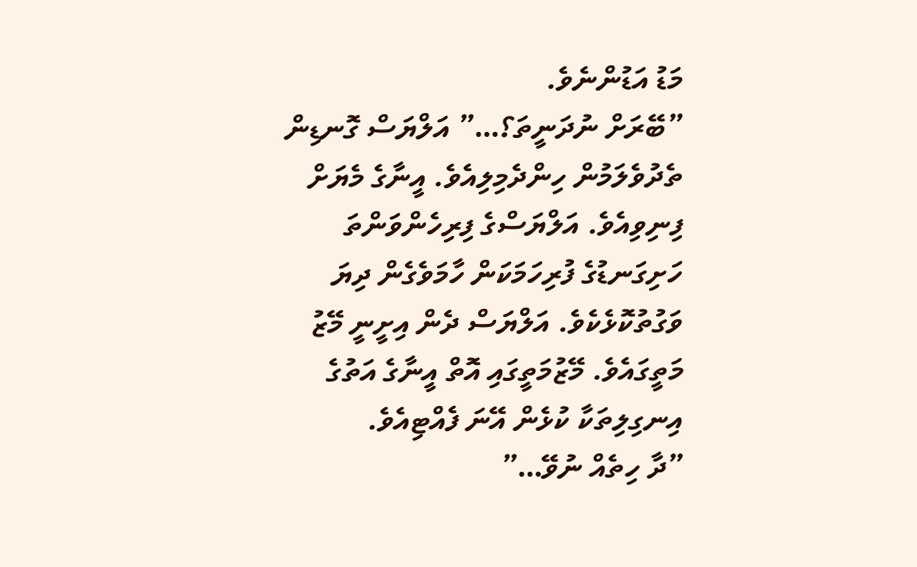މަޑު އަޑުންނެވެ.
”ބޭރަށް ނުދަނީތަ؟…” އަލްޔަސް ގޮނޑިން ތެދުވެލަމުން ހިންދެމިލިއެވެ. އީނާގެ މެޔަށް ފިނިވިއެވެ. އަލްޔަސްގެ ފިރިހެންވަންތަ ހަށިގަނޑުގެ ފުރިހަމަކަން ހާމަވެގެން ދިޔަ ވަގުތުކޮޅެކެވެ. އަލްޔަސް ދެން އިށީނީ މޭޒު މަތީގައެވެ. މޭޒުމަތީގައި އޮތް އީނާގެ އަތުގެ އިނގިލިތަކާ ކުޅެން އޭނަ ފެއްޓިއެވެ.
”ދާ ހިތެއް ނުވޭ…”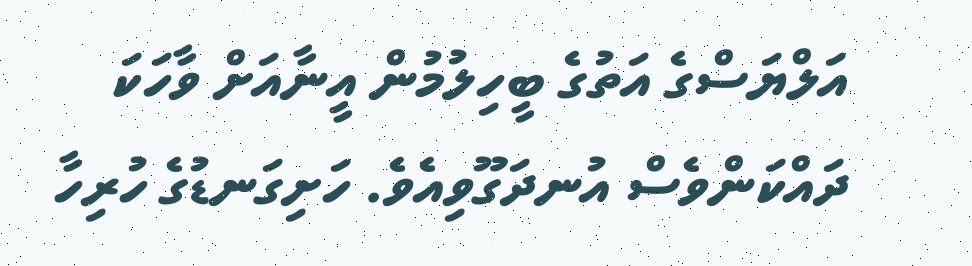އަލްޔަސްގެ އަތުގެ ބީހިލުމުން އީނާއަށް ވާހަކަ ދައްކަންވެސް އުނދަގޫވިއެވެ. ހަށިގަނޑުގެ ހުރިހާ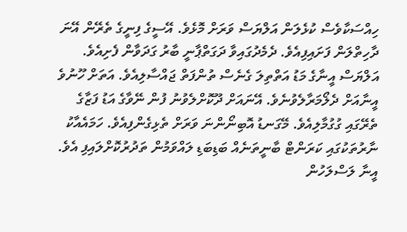ހިއްސަކާވެސް ކުޅެލަން އަލްޔަސް ވަރަށް މޮޅެވެ. އޭސީގެ ފިނީގެ ތެރޭން އޭނަ ދާހިތްލަން ފަށައިފިއެވެ. ދެމެދުގައިވާ ދަގަތްޕާނީ ބާރު ގަދަވާން ފެށިއެވެ.
އަލްޔަސް އީނާގެ މަޑު އަތްތިލަ ގެނެސް ތުންފަތް ޖައްސާލިއެވެ. އަތަށް ހޫނުވެ އީނާއަށް ދެލޯމަރާލެވުނެވެ. އޭނައަށް ދޫކޮށްލެވުނު ފުން ނޭވާގެ އަޑު ފަޒާގެ ތެރޭގައި ގުގުމާލިއެވެ. މޭގަނޑު އޮބިނޯންނަ ވަރަށް ތެޅިގެންފިއެވެ. ހަމައެއާކު ނާރުތަކުގައި ކަރަންޓް ބާނީތަނެއް ބަޑިބަޑި ލައްވަމުން ތަދުރުކޮށްލައިފި އެވެ.
އީނާ ލަސްލަހުން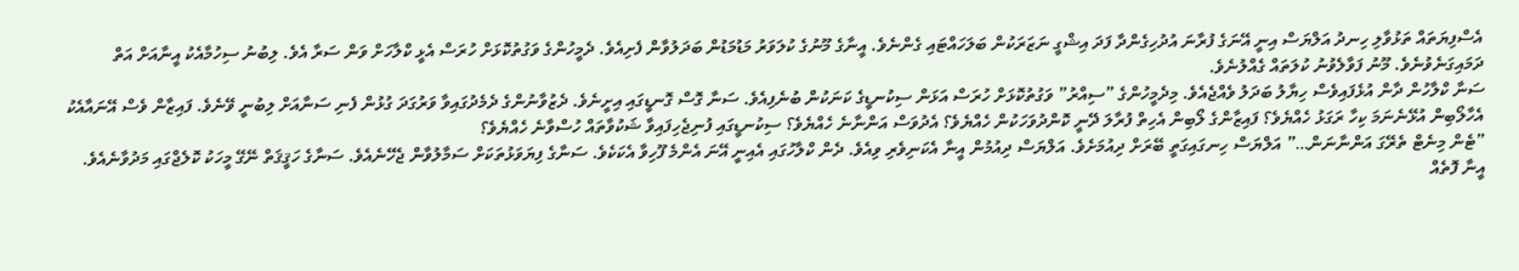އެސްފިޔަތައް ތަޅުވާލި ހިނދު އަލްޔަސް އިނީ އޭނަގެ ފުރާނަ އުދުހިގެންދާ ފަދަ އިޝްގީ ނަޒަރަކުން ބަލަހައްޓައި ގެންނެވެ. އީނާގެ މޫނުގެ ކުލަވަރު މަޑުމަޑުން ބަދަލުވާން ފެށިއެވެ. ދެމީހުންގެ ވަގުތުކޮޅަށް ހުރަސް އެޅީ ކްލާހަށް ވަން ސަރާ އެވެ. ލިބުނު ސިހުމާއެކު އީނާއަށް އަތް ދަމައިގަނެވުނެވެ. މޫނު ފަވާލެވުނު ކުލަތައް ގެއްލުނެވެ.
ސަނާ ކްލާހުން ދާން އުޅެފައިވެސް ހިޔާލު ބަދަލު ވެއްޖެއެވެ. މިދެމީހުންގެ ”ސިއްރު” ވަގުތުކޮޅަށް ހުރަސް އަޅަން ސިކުނޑީގެ ކަނަކުން ބުނެފިއެވެ. ސަނާ ގޮސް ގޮނޑީގައި އިށީނެވެ. ދެޒުވާނުންގެ ދެމެދުގައިވާ ވަރުގަދަ ގުޅުން ފެނި ސަނާއަށް ލިބުނީ ވޭނެވެ. ފައިޒާން ވެސް އޭނައާއެކު އެހާލޯބިން އުޅޭނެނަމަ ކިހާ ރަގަޅު ހެއްޔެވެ؟ ފައިޒާންގެ ލޯބިން އެހިތް ފުރާލަ ދޭނީ ކޮންދުވަހަކުން ހެއްޔެވެ؟ އެދުވަސް އަންނާނެ ހެއްޔެވެ؟ ސިކުނޑީގައި ފުނިޖެހިފައިވާ ޝަކުވާތައް ހުސްވާނެ ހެއްޔެވެ؟
”ޓެން މިނެޓް ތެރޭގަ އަންނާނަން…” އަލްޔަސް ހިނގައިގަތީ ބޭރަށް ދިއުމަށެވެ. އަލްޔަސް ދިއުމުން އީނާ އެކަނިވެރި ވިއެވެ. ދެން ކްލާހުގައި އެއިނީ އޭނަ އެންމެ ފޫހިވާ އެކަކެވެ. ސަނާގެ ފިޔަވަޅުތަކަށް ސަމާލުވާން ޖެހޭނެއެވެ. ސަނާގެ ހަޤީޤަތް ނޭގޭ މީހަކު ކޮލެޖްގައި މަދުވާނެއެވެ.
އީނާ ފޮތެއް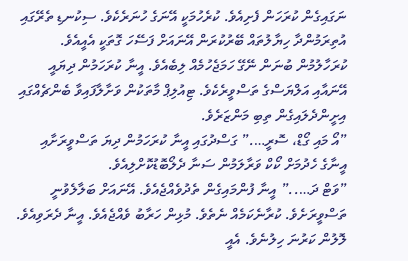ނަގައިގެން ކުރަހަން ފެށިއެވެ. ކުރެހުމަކީ އޭނަގެ ހުނަރެކެވެ. ސިކުނޑި ތެރޭގައި އުތިރަމުންދާ ހިޔާލުތައް ބޭރުކުރަން އޭނައަށް ފަސޭހަ ގޮތަކީ އެއީއެވެ. ކުރަހާލުމުން ބުނަން ނޭގޭ ހަމަޖެހުމެއް ލިބެއެވެ. އީނާ ކުރަހަމުން ދިޔައީ އޭނައާއި އަލްޔަސްގެ ތަސްވީރެކެވެ. ޓިއުލިޕް މާތަކުން ވަށާލާފައިވާ ބެންޗެއްގައި އިށީންދެލައިގެން ތިބި މަންޒަރެވެ.
”އޯ މައި ގޯޑް، ސޮރީ….” ގަސްދުގައި އީނާ ކުރަހަމުން ދިޔަ ތަސްވީރަށާއި އީނާގެ ހެދުމަށް ކޯކް ވަރާލަމުން ސަނާ ދެލޯބޮޑުކޮށްލިއެވެ.
”ވަޓް ދަ…..” އީނާ ފުންމައިގެން ތެދުވެއްޖެއެވެ. އޭނައަށް ބަލާލެވުނީ ތަސްވީރަށެވެ. ކުރާނެކަމެއް ނެތެވެ. މުޅިން ހަރާބު ވެއްޖެއެވެ. އީނާ ދެރަވިއެވެ. ލޮލުން ކަރުނަ ހިލުނެވެ. އެއީ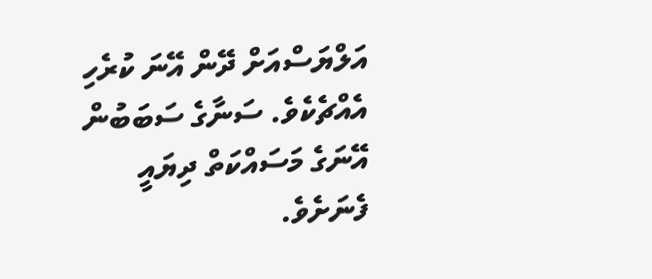އަލްޔަސްއަށް ދޭން އޭނަ ކުރެހި އެއްޗެކެވެ. ސަނާގެ ސަބަބުން އޭނަގެ މަސައްކަތް ދިޔައީ ފެނަށެވެ.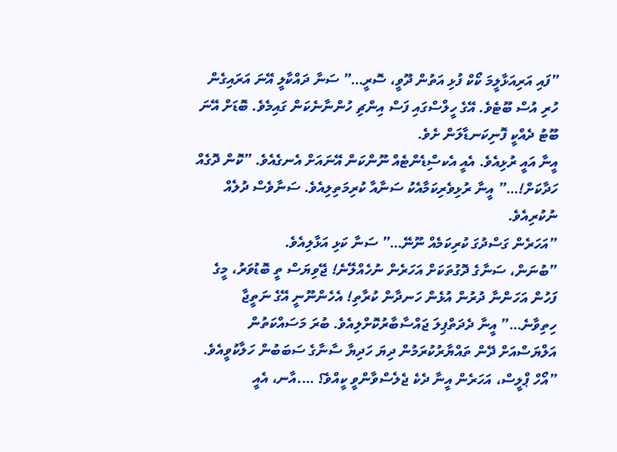”ފައި އަރިއަޅާލީމަ ކޯކް ފުޅި އަތުން ދޫވީ، ސޮރީ…” ސަނާ ދައްކާލީ އޭނަ އަރައިގެން ހުރި އުސް ބޫޓެވެ. އޭގެ ހީލްސްގައި ފަސް އިންޗި ހުންނާނެކަން ގައިމެވެ. ބޮޑަށް އޭނަ ބޫޓު ދެއްކީ ފޮނިކަނޑާލަން ށެވެ.
އީނާ އައީ ރުޅިއެވެ. އެއީ އެކސްިޑެންޓެއް ނޫންކަން އޭނައަށް އެނގެއެވެ. ”ކޮން ދޮގެއް ހަދާކަށް!…” އީނާ ރުޅިވެރިކަމާއެކު ސަނާއާ ކުރިމަތިލިއެވެ. ސަނާވެސް ދުލެއް ނުކުރިއެވެ.
”އަހަރެން ގަސްދުގަ ކުރިކަމެއް ނޫނޭ…” ސަނާ ކަޅި އަޅާލިއެވެ.
”ބުނަން، ސަނާގެ ދޮގުތަކަށް އަހަރެން ނުހެއްލޭނެ! ޖޭވިޔަސް ތީ ބޮޑުވަރު، މީގެ ފަހުން އަހަންނާ ދުރުން އުޅެން ހަނދާން ކުރާތި! އެހެންނޫނީ އޭގެ ނަތީޖާ ހިތިވާނެ…” އީނާ ދެދަތްޕިލަ ޖައްސާބާރުކޮށްލިއެވެ. ބުރަ މަސައްކަތުން އަލްޔަސްއަށް ދޭން ތައްޔާރުކުރަމުން ދިޔަ ހަދިޔާ ސާނާގެ ސަބަބުން ހަލާކުވީއެވެ.
”އޯހް ޕްލީސް، އަހަރެން އީނާ ދެކެ ޖެލެސްވާންވީ ކީއްވެ؟ ….އާނ، އެއީ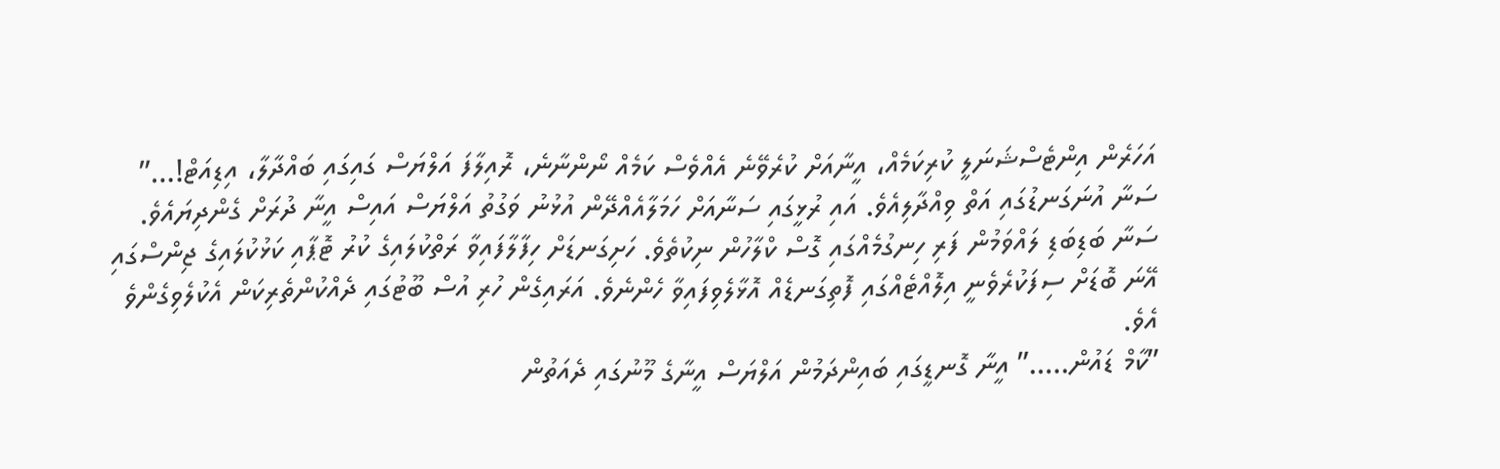އަހަރެން އިންޓެސްޝަނަލީ ކުރިކަމެއް، އީނާއަށް ކުރެވޭނެ އެއްވެސް ކަމެއް ނޯންނާނެ، ރޮއިލާފަ އަލްޔަސް ގައިގައި ބައްދާލާ، އިޑިއަޓް!…” ސަނާ އުނަގަނޑުގައި އަތް ވިއްދާލިއެވެ. އައި ރުޅީގައި ސަނާއަށް ހަމަލާއެއްދޭން އުޅުނު ވަގުތު އަލްޔަސް އައިސް އީނާ ދުރަށް ގެންދިޔައެވެ.
ސަނާ ބަޑިބަޑި ލައްވަމުން ފަރި ހިނގުމެއްގައި ގޮސް ކްލާހުން ނިކުތެވެ. ހަށިގަނޑަށް ހިފާލާފައިވާ ރަތްކުލައިގެ ކުރު ޓޮޕާއި ކަޅުކުލައިގެ ޖިންސްގައި އޭނަ ބޮޑަށް ސިފަކުރެވެނީ އިލޮއްޓެއްގައި ފޮތިގަނޑެއް އޮޅާލެވިފައިވާ ހެންނެވެ. އަރައިގެން ހުރި އުސް ބޫޓުގައި ދެއްކުންތެރިކަން އެކުލެވިގެންވެ އެވެ.
”ކާމް ޑައުން…..” އީނާ ގޮނޑީގައި ބައިންދަމުން އަލްޔަސް އީނާގެ މޫނުގައި ދެއަތުން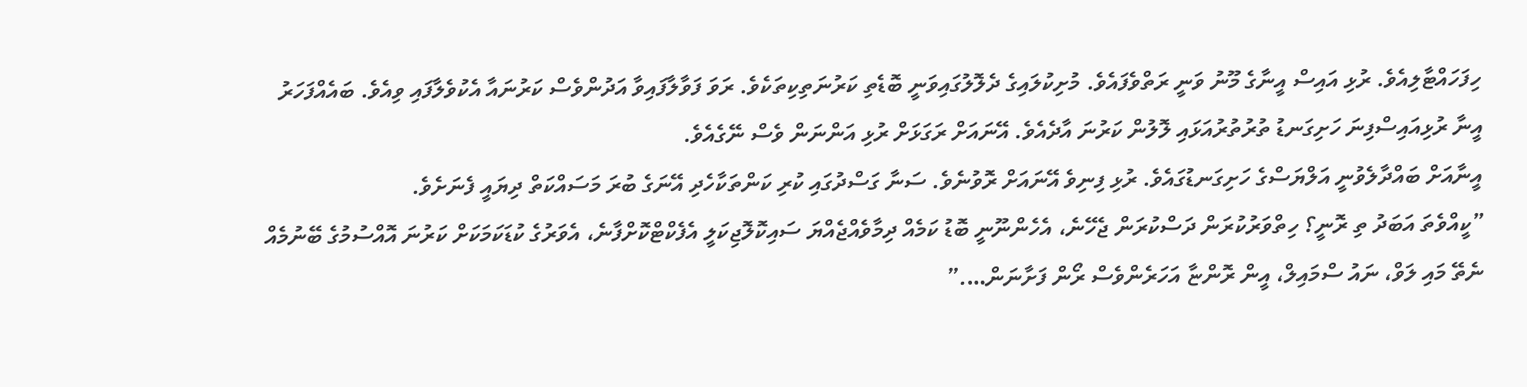ހިފަހައްޓާލިއެވެ. ރުޅި އައިސް އީނާގެ މޫނު ވަނީ ރަތްވެފައެވެ. މުށިކުލައިގެ ދެލޮލުގައިވަނީ ބޮޑެތި ކަރުނަތިކިތަކެވެ. ރަވަ ފަވާލާފައިވާ އަދުންވެސް ކަރުނައާ އެކުވެލާފައި ވިއެވެ. ބައެއްފަހަރު އީނާ ރުޅިއައިސްފިނަ ހަށިގަނޑު ތުރުތުރުއަޅައި ލޮލުން ކަރުނަ އާދެއެވެ. އޭނައަށް ރަގަޅަށް ރުޅި އަންނަން ވެސް ނޭގެއެވެ.
އީނާއަށް ބައްދާލެވުނީ އަލްޔަސްގެ ހަށިގަނޑުގައެވެ. ރުޅި ފިނިވެ އޭނައަށް ރޮވުނެވެ. ސަނާ ގަސްދުގައި ކުރި ކަންތަކާހެދި އޭނަގެ ބުރަ މަސައްކަތް ދިޔައީ ފެނަށެވެ.
”ކީއްވެތަ އަބަދު ތި ރޮނީ؟ ހިތްވަރުކުރަން ދަސްކުރަން ޖެހޭނެ، އެހެންނޫނީ ބޮޑު ކަމެއް ދިމާވެއްޖެއްޔަ ސައިކޮލޮޖިކަލީ އެފެކްޓްކޮށްފާނެ، އެވަރުގެ ކުޑަކަމަކަށް ކަރުނަ އޮއްސުމުގެ ބޭނުމެއް ނެތޭ މައި ލަވް، ނައު ސްމައިލް، އީން ރޮންޏާ އަހަރެންވެސް ރޯން ފަށާނަން….”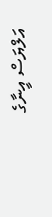އަލްޔަސް އީނާގެ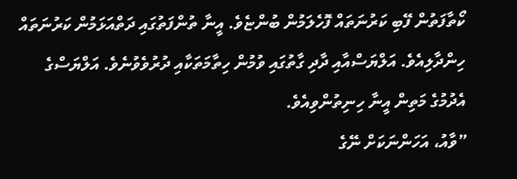ކޯތާފަތުން ފޭބި ކަރުނަތައް ފޮހެލަމުން ބުންޏެވެ. އީނާ ތުންފަތުގައި ދަތްއަޅަމުން ކަރުނަތައް ހިންދާލިއެވެ. އަލްޔަސްއާއި ދާދި ގާތުގައި ވުމުން ހިތާމަތަކާއި ދުރުވެވުނެވެ. އަލްޔަސްގެ އެދުމުގެ މަތިން އީނާ ހިނިތުންވިއެވެ.
”ވާއު، އަހަންނަކަށް ނޭގެ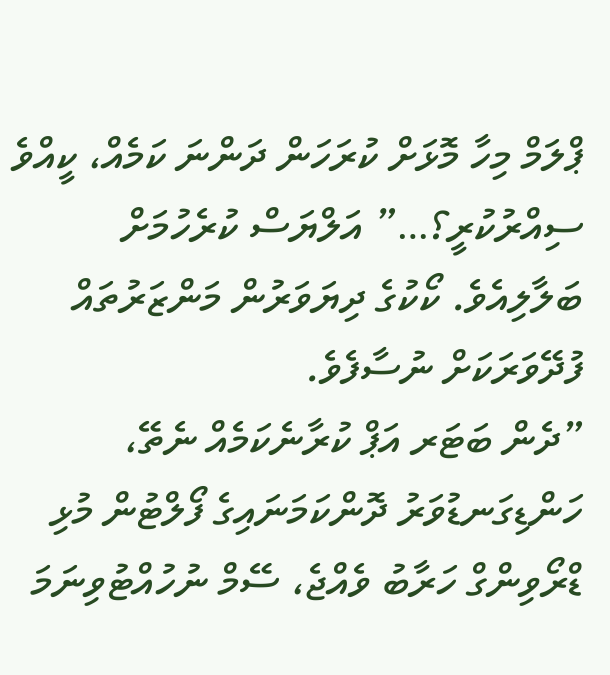ޕްލަމް މިހާ މޮޅަށް ކުރަހަން ދަންނަ ކަމެއް، ކީއްވެ ސިއްރުކުރީ؟…” އަލްޔަސް ކުރެހުމަށް ބަލާލިއެވެ. ކޯކުގެ ދިޔަވަރުން މަންޒަރުތައް ފުދޭވަރަކަށް ނުސާފެވެ.
”ދެން ބަޓަރ އަޕް ކުރާނެކަމެއް ނެތޭ، ހަންޑިގަނޑުވަރު ދޮންކަމަނައިގެ ފޯލްޓުން މުޅި ޑްރޯވިންގް ހަރާބު ވެއްޖެ، ސޭމް ނުހުއްޓުވިނަމަ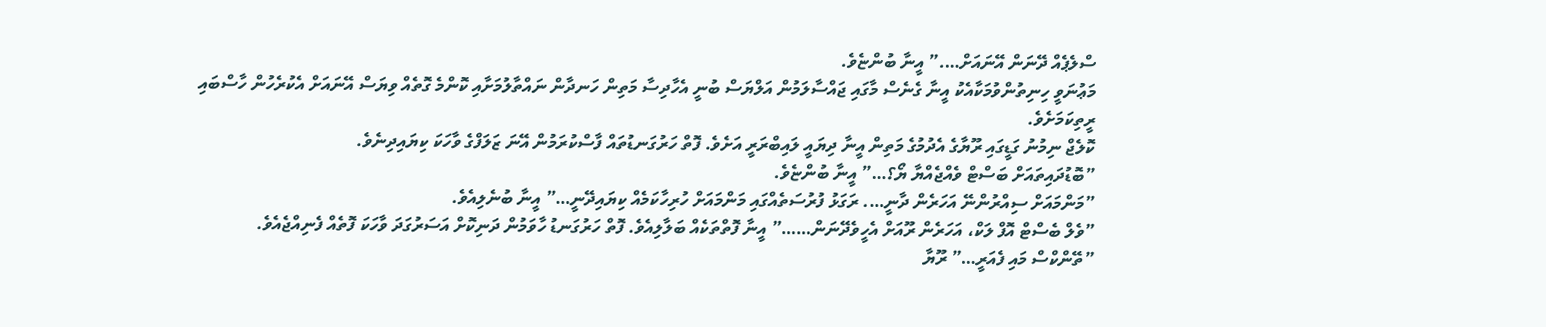ސްލެޕެއް ދޭނަން އޭނައަށް….” އީނާ ބުންޏެވެ.
މަޢުނަވީ ހިނިތުންވުމަކާއެކު އީނާ ގެނެސް މާގައި ޖައްސާލަމުން އަލްޔަސް ބުނީ އެހާދިސާ މަތިން ހަނދާން ނައްތާލުމަށާއި ކޮންމެ ގޮތެއް ވިޔަސް އޭނައަށް އެކުރެހުން ހާސްބައި ރީތިކަމަށެވެ.
ކޮލެޖް ނިމުނު ގަޑީގައި ރޫޔާގެ އެދުމުގެ މަތިން އީނާ ދިޔައީ ލައިބްރަރީ އަށެވެ. ފޮތް ހަރުގަނޑުތައް ފާސްކުރަމުން އޭނަ ޒަލަފްގެ ވާހަކަ ކިޔައިދިނެވެ.
”ބޮޑުދައިތައަށް ބަސްޓް ވެއްޖެއްޔާ ޔޯ؟…” އީނާ ބުންޏެވެ.
”މަންމައަށް ސިއްރުންނޭ އަހަރެން ދާނީ…. ރަގަޅު ފުރުސަތެއްގައި މަންމައަށް ހުރިހާކަމެއް ކިޔައިދޭނީ…” އީނާ ބުނެލިއެވެ.
”ވެލް ބެސްޓް އޮފް ލަކް، އަހަރެން ރޫއަށް އެހީވެދޭނަން……” އީނާ ފޮތްތަކެއް ބަލާލިއެވެ. ފޮތް ހަރުގަނޑު ހާވަމުން ދަނިކޮށް އަސަރުގަދަ ވާހަކަ ފޮތެއް ފެނިއްޖެއެވެ.
”ތޭންކްސް މައި ފެއަރީ…” ރޫޔާ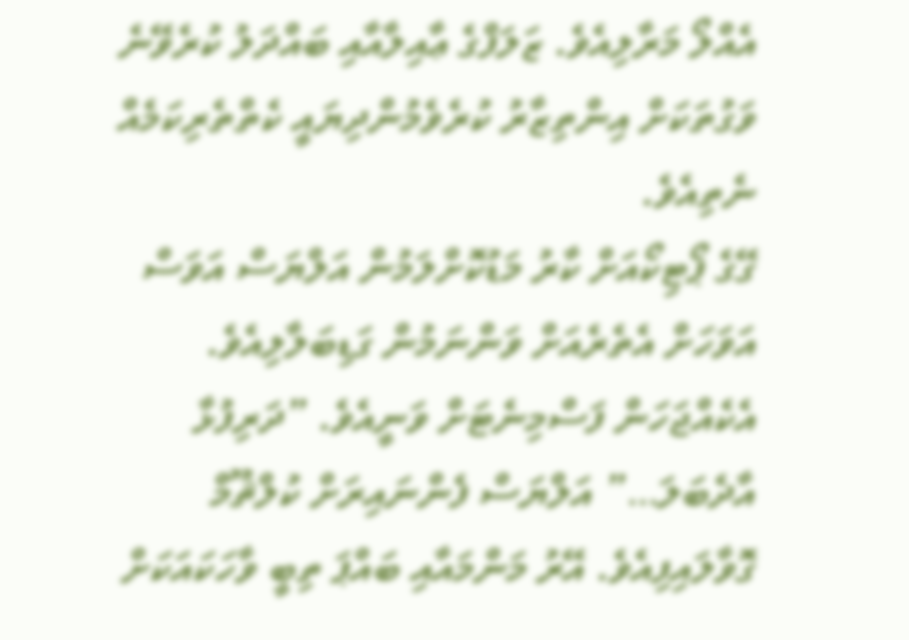އެއްލޯ މަރާލިއެވެ. ޒަލަފްގެ ޢާއިލާއާއި ބައްދަލު ކުރެވޭނެ ވަގުތަކަށް އިންތިޒާރު ކުރެވެމުންދިޔައީ ކެތްތެރިކަމެއް ނެތިއެވެ.
ގޭގެ ޕޯޓިކޯއަށް ކާރު މަޑުކޮށްލަމުން އަލްޔަސް އަވަސް އަވަހަށް އެތެރެއަށް ވަންނަމުން ގަޑިބަލާލިއެވެ. އެކެއްޖަހަން ފަސްމިނެޓަށް ވަނީއެވެ. ”ދަރިފުޅާ އާދެބަލަ…” އަލްޔަސް ފެންނައިރަށް ކުލްޘޫމް ގޮވާލައިފިއެވެ. އޭރު މަންމައާއި ބައްޕަ ތިބީ ވާހަކައަކަށް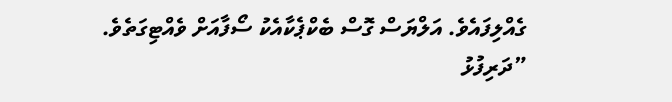ގެއްލިފައެވެ. އަލްޔަސް ގޮސް ބެކްޕެކާއެކު ސޯފާއަށް ވެއްޓިގަތެވެ.
”ދަރިފުޅު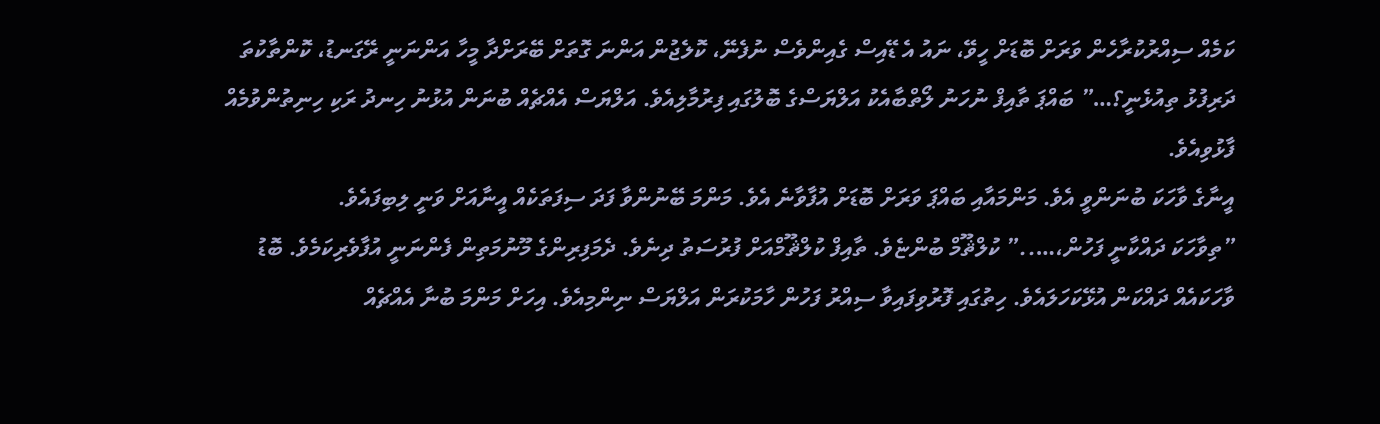ކަމެއް ސިއްރުކުރާހެން ވަރަށް ބޮޑަށް ހީވޭ، ނައު އެ ޑޭއިސް ގެއިންވެސް ނުފެނޭ، ކޮލެޖުން އަންނަ ގޮތަށް ބޭރަށްދާ މީހާ އަންނަނީ ރޭގަނޑު، ކޮންތާކުތަ ދަރިފުޅު ތިއުޅެނީ؟…” ބައްޕަ ތާއިފް ނުހަނު ލޯތްބާއެކު އަލްޔަސްގެ ބޮލުގައި ފިރުމާލިއެވެ. އަލްޔަސް އެއްޗެއް ބުނަން އުޅުނު ހިނދު ރަކި ހިނިތުންވުމެއް ފާޅުވިއެވެ.
އީނާގެ ވާހަކަ ބުނަންވީ އެވެ. މަންމައާއި ބައްޕަ ވަރަށް ބޮޑަށް އުފާވާނެ އެވެ. މަންމަ ބޭނުންވާ ފަދަ ސިފަތަކެއް އީނާއަށް ވަނީ ލިބިފައެވެ.
”ތިވާހަކަ ދައްކާނީ ފަހުން،…..” ކުލްޘޫމް ބުންޏެވެ. ތާއިފް ކުލްޘޫމްއަށް ފުރުސަތު ދިނެވެ. ދެމަފިރިންގެ މޫނުމަތިން ފެންނަނީ އުފާވެރިކަމެވެ. ބޮޑު ވާހަކައެއް ދައްކަން އުޅޭކަހަލައެވެ. ހިތުގައި ފޮރުވިފައިވާ ސިއްރު ފަހުން ހާމަކުރަން އަލްޔަސް ނިންމިއެވެ. އިހަށް މަންމަ ބުނާ އެއްޗެއް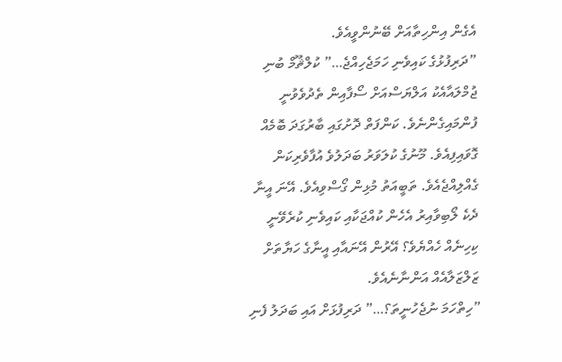އެގެން އިންހިތާއަށް ބޭނުންވީއެވެ.
”ދަރިފުޅުގެ ކައިވެނި ހަމަޖެހިއްޖެ…” ކުލްޘޫމް ބުނި ޖުމްލައާއެކު އަލްޔަސްއަށް ސޯފާއިން ތެދުވެވުނީ ފުންމައިގެންނެވެ. ކަންފަތް ދޮށުގައި ބާރުގަދަ ބޮމެއް ގޮވައިފިއެވެ. މޫނުގެ ކުލަވަރު ބަދަލުވެ އުފާވެރިކަން ގެއްލިއްޖެއެވެ. ތަބީއަތު މުޅިން ގޯސްވިއެވެ. އޭނަ އީނާ ދެކެ ލޯބިވާއިރު އެހެން ކުއްޖަކާއި ކައިވެނި ކުރެވޭނީ ކިހިނެއް ހެއްޔެވެ؟ އޭރުން އޭނައާއި އީނާގެ ހަޔާތަށް ޒަލްޒަލާއެއް އަންނާނެއެވެ.
”ހިތްހަމަ ނުޖެހުނީތަ؟…” ދަރިފުޅަށް އައި ބަދަލު ފެނި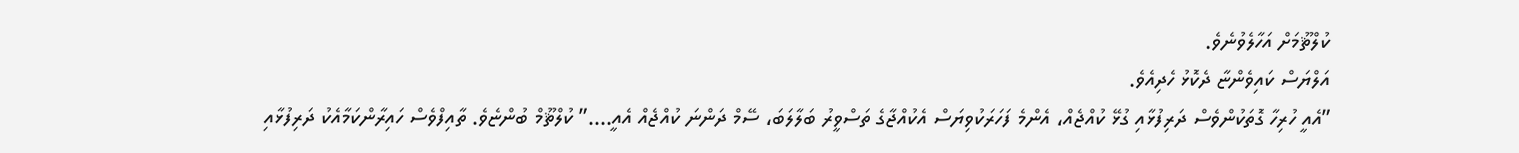ކުލްޘޫމަށް އަހާލެވުނެވެ.
އަލްޔަސް ކައިވެންޏާ ދެކޮޅު ހެދިއެވެ.
”އެއީ ހުރިހާ ގޮތަކުންވެސް ދަރިފުޅާއި ގުޅޭ ކުއްޖެއް، އެންމެ ފަހަރަކުވިޔަސް އެކުއްޖާގެ ތަސްވީރު ބަލާލަބަ، ސޭމް ދަންނަ ކުއްޖެއް އެއީ….” ކުލްޘޫމް ބުންޏެވެ. ތާއިފްވެސް ހައިރާންކަމާއެކު ދަރިފުޅާއި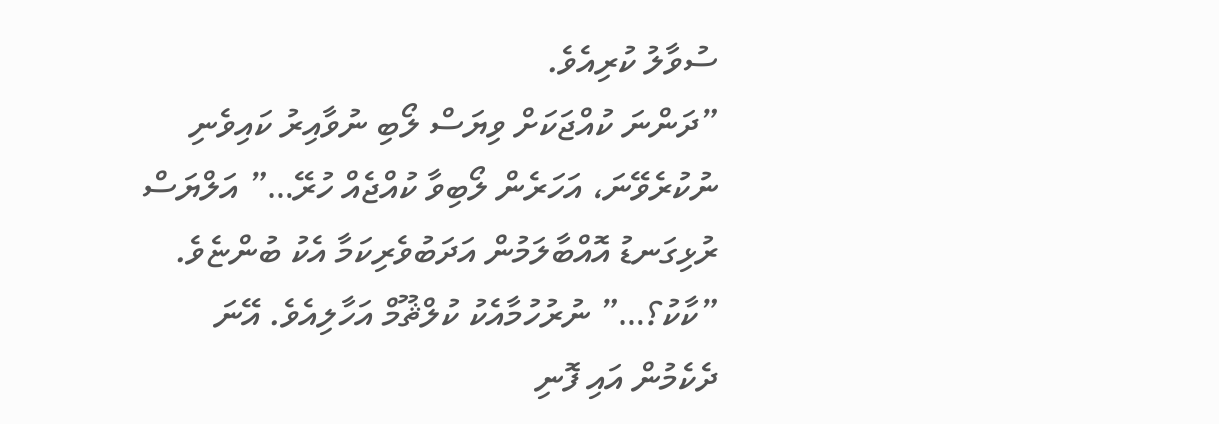ސުވާލު ކުރިއެވެ.
”ދަންނަ ކުއްޖަކަށް ވިޔަސް ލޯބި ނުވާއިރު ކައިވެނި ނުކުރެވޭނަ، އަހަރެން ލޯބިވާ ކުއްޖެއް ހުރޭ…” އަލްޔަސް ރުޅިގަނޑު އޮއްބާލަމުން އަދަބުވެރިކަމާ އެކު ބުންޏެވެ.
”ކާކު؟…” ނުރުހުމާއެކު ކުލްޘޫމް އަހާލިއެވެ. އޭނަ ދެކެމުން އައި ފޮނި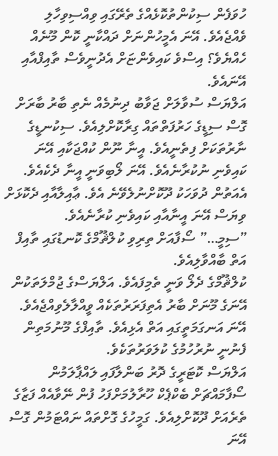ހުވަފެން ސިކުންތުކޮޅެއްގެ ތެރޭގައި ވިއްސިވިހާލި ވެއްޖެއެވެ. އޭނަ އެމީހުންނަށް ދައްކާނީ ކޮން މޫނެއް ހެއްޔެވެ؟ އިސްވެ ކައިވެންޏަށް އެދުނީވެސް ތާއިފްއާއި އޭނައެވެ.
އަލްޔަސް ސުވާލަށް ޖަވާބު ދިނުމެއް ނެތި ބާރު ބާރަށް ގޮސް ސިޑީގެ ހަރުފަތްތައް ގިރާކޮށްލިއެވެ. ސިކުނޑީގެ ނާރުތަކަށް ފިތެނީއެވެ. އީނާ ނޫން ކުއްޖަކާއި އޭނަ ކައިވެނި ނުކުރާނެއެވެ. އޭނަ ލޯބިވަނީ އީނާ ދެކެއެވެ. އެއަތުން ދުވަހަކު ދޫކޮށްނުލެވޭނެ އެވެ. ޢާއިލާއާއި ދެކޮޅަށް ވިޔަސް އޭނަ އީނާއާއި ކައިވެނި ކުރާނެއެވެ.
”ސިމީ…” ސޯފާއަށް ތިރިވި ކުލްޘޫމްގެ ކޮނޑުގައި ތާއިފް އަތް ބާއްވާލިއެވެ.
ކުލްޘޫމްގެ ދެލޯ ވަނީ ތެމިފައެވެ. އަލްޔަސްގެ ޖުމްލަތަކުން އޭނަގެ މޫނަށް ބާރު އެތިފަރަރުތަކެއް ވީއްލާލެވިއްޖެއެވެ. އޭނަ އަނގަމަތީގައި އަތް އެޅިއެވެ. ތާއިފްގެ މޫނުމަތިން ފެނުނީ ނުރުހުމުގެ ކުލަވަރުތަކެވެ.
އަލްޔަސް ކޮޓަރީގެ ދޮރު ބަންލާފައި ލައްޕާލަމުން ސޯފާމައްޗަށް ބެކްޕެކް ހޫރާލުމަށްފަހު ފުން ނޭވާއެއް ފަޒާގެ ތެރެއަށް ދޫކޮށްލިއެވެ. ގަމީހުގެ ގޮށްތައް ނައްޓަމުން ގޮސް އޭނަ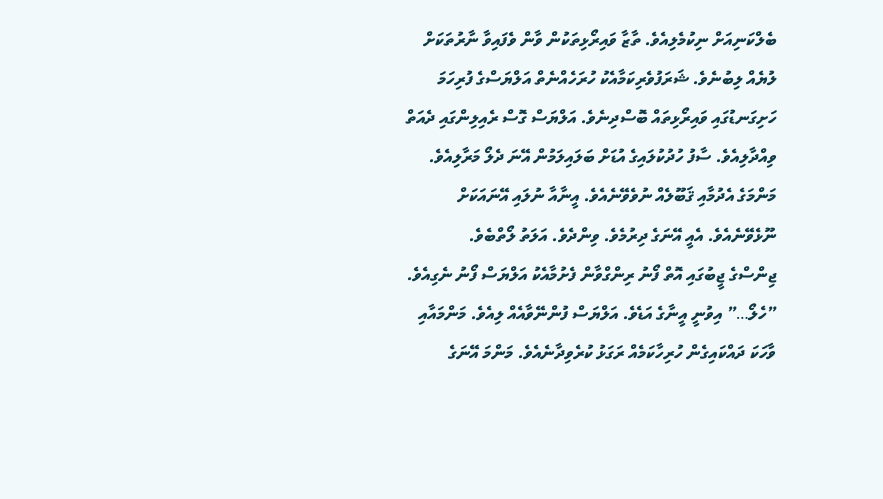ބެލްކަނިއަށް ނިކުމެލިއެވެ. ތާޒާ ވައިރޯޅިތަކުން ވާން ވެފައިވާ ނާރުތަކަށް ލުޔެއް ލިބުނެވެ. ޝަރަފުވެރިކަމާއެކު ހުރަހެއްނެތް އަލްޔަސްގެ ފުރިހަމަ ހަށިގަނޑުގައި ވައިރޯޅިތައް ބޮސްދިނެވެ. އަލްޔަސް ގޮސް ރެއިލިންގައި ދެއަތް ވިއްދާލިއެވެ. ސާފު ހުދުކުލައިގެ އުޑަށް ބަލައިލަމުން އޭނަ ދެލޯ މަރާލިއެވެ. މަންމަގެ އެދުމާއި ޤަބޫލެއް ނުވެވޭނެއެވެ. އީނާއާ ނުލައި އޭނައަކަށް ނޫޅެވޭނެއެވެ. އެއީ އޭނަގެ ދިރުމެވެ. ވިންދެވެ. އަލަތު ލޯތްބެވެ.
ޖިންސްގެ ޖީބުގައި އޮތް ފޯނު ރިންގްވާން ފެށުމާއެކު އަލްޔަސް ފޯނު ނެގިއެވެ.
”ހެލޯ…” އިވުނީ އީނާގެ އަޑެވެ. އަލްޔަސް ފުންނޭވާއެއް ލިއެވެ. މަންމައާއި ވާހަކަ ދައްކައިގެން ހުރިހާކަމެއް ރަގަޅު ކުރެވިދާނެއެވެ. މަންމަ އޭނަގެ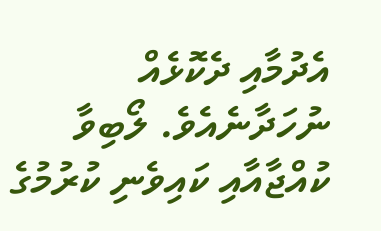އެދުމާއި ދެކޮޅެއް ނުހަދާނެއެވެ. ލޯބިވާ ކުއްޖާއާއި ކައިވެނި ކުރުމުގެ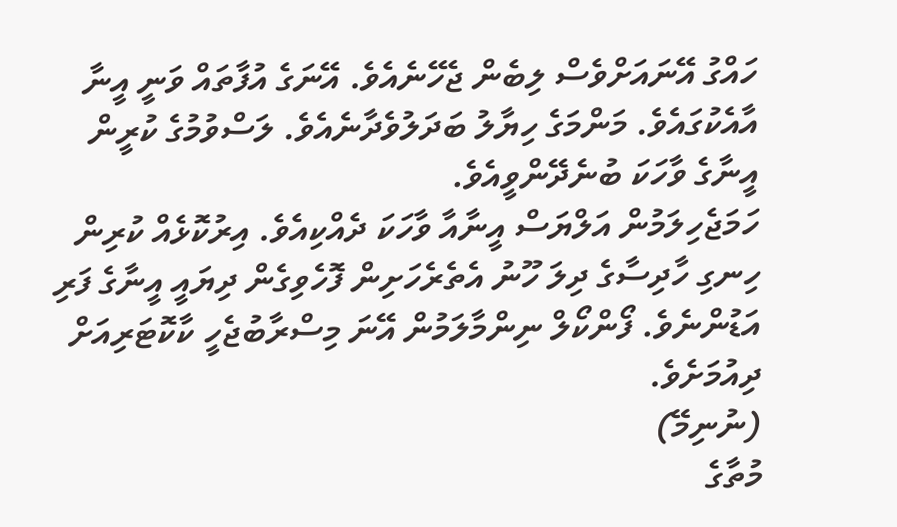ހައްގު އޭނައަށްވެސް ލިބެން ޖެހޭނެއެވެ. އޭނަގެ އުފާތައް ވަނީ އީނާ އާއެކުގައެވެ. މަންމަގެ ހިޔާލު ބަދަލުވެދާނެއެވެ. ލަސްވުމުގެ ކުރީން އީނާގެ ވާހަކަ ބުނެދޭންވީއެވެ.
ހަމަޖެހިލަމުން އަލްޔަސް އީނާއާ ވާހަކަ ދެއްކިއެވެ. އިރުކޮޅެއް ކުރިން ހިނގި ހާދިސާގެ ދިލަ ހޫނު އެތެރެހަށިން ފޮހެވިގެން ދިޔައީ އީނާގެ ފަރި އަޑުންނެވެ. ފޯންކޯލް ނިންމާލަމުން އޭނަ މިސްރާބުޖެހީ ކާކޮޓަރިއަށް ދިއުމަށެވެ.
(ނުނިމޭ)
މުތާގެ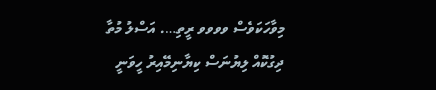މިވާހަކަވެސް ވވވވ ރީތި…. އަސްލު މުތާ ދިގުކޮއް ލިޔުނަސް ކިޔާނިމޭއިރު ހީވަނީ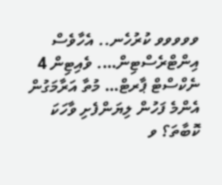ވވވވވ ކުރުހެނ.. އެހާވެސް އިންޓްރެސްޓިން…. ވެއިޓިން 4 ނެކްސްޓް ޕާރޓް… މުތާ އަރާމަގުން އެންމެ ފަހުން ލިޔަންފެށި ވާހަކަ ކޮބާތަ؟ ވ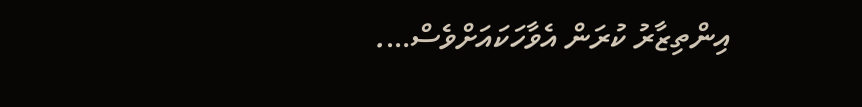އިންތިޒާރު ކުރަން އެވާހަކައަށްވެސް….